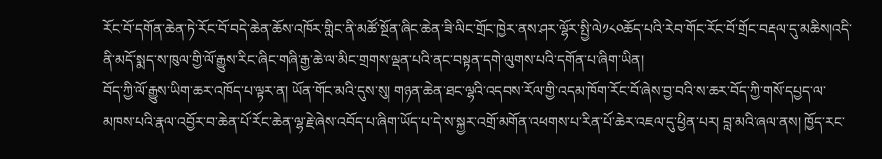རོང་བོ་དགོན་ཆེན་ཏེ་རོང་བོ་བདེ་ཆེན་ཆོས་འཁོར་གླིང་ནི་མཚོ་སྔོན་ཞིང་ཆེན་ཟི་ལིང་གྲོང་ཁྱེར་ནས་ཤར་ལྷོར་སྤྱི་ལེ༡༨༠ཆོད་པའི་རེབ་གོང་རོང་བོ་གྲོང་བརྡལ་དུ་མཆིས།འདི་ནི་མདོ་སྨད་ས་ཁུལ་གྱི་ལོ་རྒྱུས་རིང་ཞིང་གཞི་རྒྱ་ཆེ་ལ་མིང་གྲགས་ལྡན་པའི་ནང་བསྟན་དགེ་ལུགས་པའི་དགོན་པ་ཞིག་ཡིན།
བོད་ཀྱི་ལོ་རྒྱུས་ཡིག་ཆར་འཁོད་པ་ལྟར་ན། ཡོན་གོང་མའི་དུས་སུ། གཉན་ཆེན་ཐང་ལྷའི་འདབས་རོལ་གྱི་འདམ་ཁོག་རོང་བོ་ཞེས་བྱ་བའི་ས་ཆར་བོད་ཀྱི་གསོ་དཔྱད་ལ་མཁས་པའི་རྣལ་འབྱོར་བ་ཆེན་པོ་རོང་ཆེན་ལྷ་རྗེ་ཞེས་འབོད་པ་ཞིག་ཡོད་པ་དེ་ས་སྐྱར་འགྲོ་མགོན་འཕགས་པ་རིན་པོ་ཆེར་འཇལ་དུ་ཕྱིན་པར། བླ་མའི་ཞལ་ནས། ཁྱོད་རང་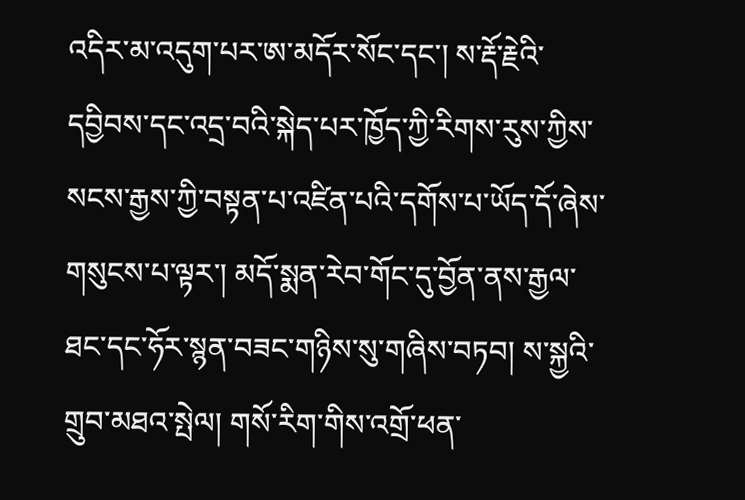འདིར་མ་འདུག་པར་ཨ་མདོར་སོང་དང་། ས་རྡོ་རྗེའི་དབྱིབས་དང་འདྲ་བའི་སྐེད་པར་ཁྱོད་ཀྱི་རིགས་རུས་ཀྱིས་སངས་རྒྱས་ཀྱི་བསྟན་པ་འཛིན་པའི་དགོས་པ་ཡོད་དོ་ཞེས་གསུངས་པ་ལྟར་། མདོ་སྨན་རེབ་གོང་དུ་བྱོན་ནས་རྒྱལ་ཐང་དང་ཧོར་སྙན་བཟང་གཉིས་སུ་གཞིས་བཏབ། ས་སྐྱའི་གྲུབ་མཐའ་སྤེལ། གསོ་རིག་གིས་འགྲོ་ཕན་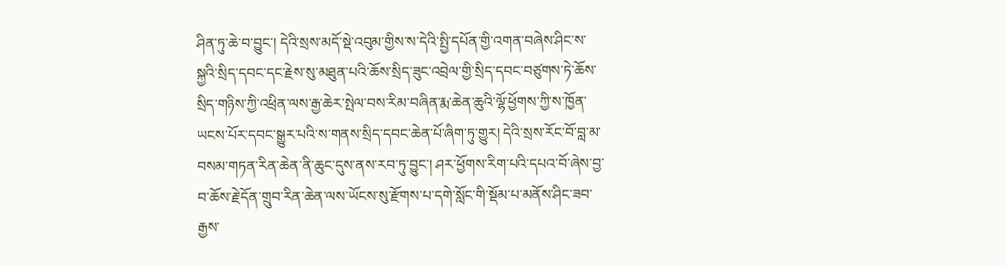ཤིན་ཏུ་ཆེ་བ་བྱུང་། དེའི་སྲས་མདོ་སྡེ་འབུམ་གྱིས་ས་དེའི་སྤྱི་དཔོན་གྱི་འགན་བཞེས་ཤིང་ས་སྐྱའི་སྲིད་དབང་དང་རྗེས་སུ་མཐུན་པའི་ཆོས་སྲིད་ཟུང་འབྲེལ་གྱི་སྲིད་དབང་བཙུགས་ཏེ་ཆོས་སྲིད་གཉིས་ཀྱི་འཕྲིན་ལས་རྒྱ་ཆེར་སྤེལ་བས་རིམ་བཞིན་རྨ་ཆེན་ཆུའི་ལྷོ་ཕྱོགས་ཀྱི་ས་ཁྱོན་ཡངས་པོར་དབང་སྒྱུར་པའི་ས་གནས་སྲིད་དབང་ཆེན་པོ་ཞིག་ཏུ་གྱུར། དེའི་སྲས་རོང་བོ་བླ་མ་བསམ་གཏན་རིན་ཆེན་ནི་ཆུང་དུས་ནས་རབ་ཏུ་བྱུང་། ཤར་ཕྱོགས་རིག་པའི་དཔའ་བོ་ཞེས་བྱ་བ་ཆོས་རྗེ་དོན་གྲུབ་རིན་ཆེན་ལས་ཡོངས་སུ་རྫོགས་པ་དགེ་སློང་གི་སྡོམ་པ་མནོས་ཤིང་ཟབ་རྒྱས་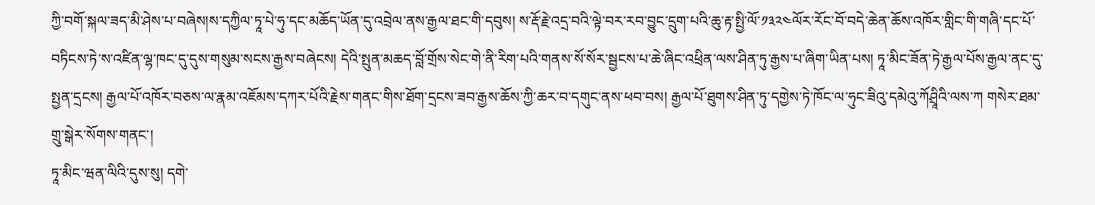ཀྱི་བགོ་སྐལ་ཟད་མི་ཤེས་པ་བཞེས།ས་དཀྱིལ་ཏཱ་པེ་ཧུ་དང་མཆོད་ཡོན་དུ་འབྲེལ་ནས་རྒྱལ་ཐང་གི་དབུས། ས་རྡོ་རྗེ་འདྲ་བའི་ལྟེ་བར་རབ་བྱུང་དྲུག་པའི་ཆུ་རྟ་སྤྱི་ལོ་༡༣༢༤ལོར་རོང་བོ་བདེ་ཆེན་ཆོས་འཁོར་གླིང་གི་གཞི་དང་པོ་བཏིངས་ཏེ་ས་འཛིན་ལྷ་ཁང་དུ་དུས་གསུམ་སངས་རྒྱས་བཞེངས། དེའི་སྤུན་མཆད་བློ་གྲོས་སེང་གེ་ནི་རིག་པའི་གནས་སོ་སོར་སྦྱངས་པ་ཆེ་ཞིང་འཕྲིན་ལས་ཤིན་ཏུ་རྒྱས་པ་ཞིག་ཡིན་པས། ཏཱ་མིང་ཟོན་ཏེ་རྒྱལ་པོས་རྒྱལ་ནང་དུ་སྤྱན་དྲངས། རྒྱལ་པོ་འཁོར་བཅས་ལ་རྣམ་འཇོམས་དཀར་པོའི་རྗེས་གནང་གིས་ཐོག་དྲངས་ཟབ་རྒྱས་ཆོས་ཀྱི་ཆར་བ་དགུང་ནས་ཕབ་བས། རྒྱལ་པོ་ཐུགས་ཤིན་ཏུ་དགྱེས་ཏེ་ཁོང་ལ་ཧུང་ཟིའུ་དམེའུ་ཀོཤྲཱིའི་ལས་ཀ གསེར་ཐམ་གྲུ་སྒེར་སོགས་གནང་།
ཏཱ་མིང་ཝན་ལིའི་དུས་སུ། དགེ་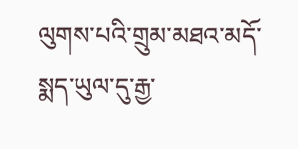ལུགས་པའི་གྲུམ་མཐའ་མདོ་སྨད་ཡུལ་དུ་རྒྱ་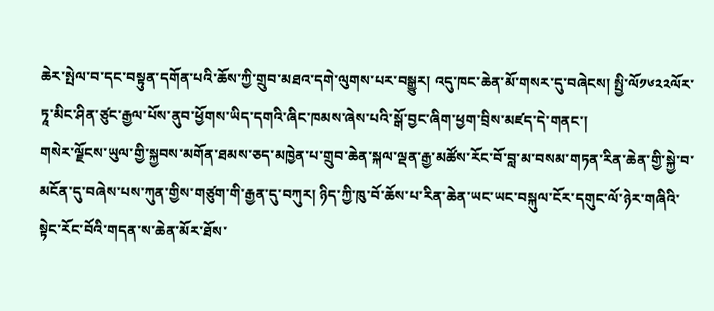ཆེར་སྤེལ་བ་དང་བསྟུན་དགོན་པའི་ཆོས་ཀྱི་གྲུབ་མཐའ་དགེ་ལུགས་པར་བསྒྱུར། འདུ་ཁང་ཆེན་མོ་གསར་དུ་བཞེངས། སྤྱི་ལོ༡༦༢༢ལོར་ཏཱ་མིང་ཤིན་ཙུང་རྒྱལ་པོས་ནུབ་ཕྱོགས་ཡིད་དགའི་ཞིང་ཁམས་ཞེས་པའི་སྒོ་བྱང་ཞིག་ཕྱག་བྲིས་མཛད་དེ་གནང་།
གསེར་ལྗོངས་ཡུལ་གྱི་སྐྱབས་མགོན་ཐམས་ཅད་མཁྱེན་པ་གྲུབ་ཆེན་སྐལ་ལྡན་རྒྱ་མཚོས་རོང་བོ་བླ་མ་བསམ་གཏན་རིན་ཆེན་གྱི་སྐྱེ་བ་མངོན་དུ་བཞེས་པས་ཀུན་གྱིས་གཙུག་གི་རྒྱན་དུ་བཀུར། ཉིད་ཀྱི་ཁུ་བོ་ཆོས་པ་རིན་ཆེན་ཡང་ཡང་བསྐུལ་ངོར་དགུང་ལོ་ཉེར་གཞིའི་སྟེང་རོང་བོའི་གདན་ས་ཆེན་མོར་ཐོས་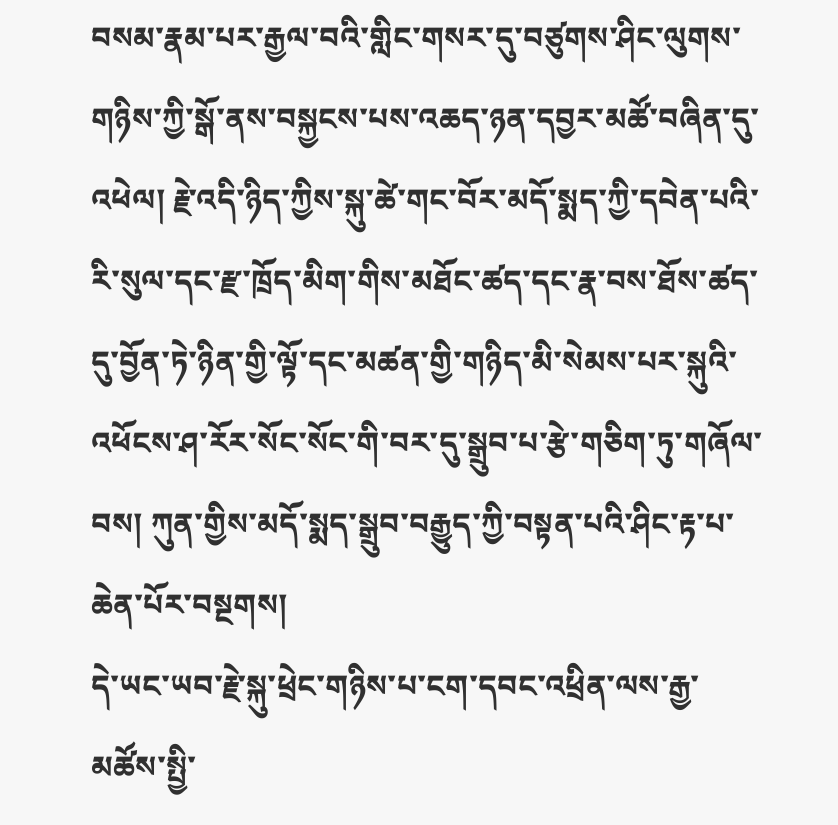བསམ་རྣམ་པར་རྒྱལ་བའི་གླིང་གསར་དུ་བཙུགས་ཤིང་ལུགས་གཉིས་ཀྱི་སྒོ་ནས་བསྐྱངས་པས་འཆད་ཉན་དབྱར་མཚོ་བཞིན་དུ་འཕེལ། རྗེ་འདི་ཉིད་ཀྱིས་སྐུ་ཚེ་གང་བོར་མདོ་སྨད་ཀྱི་དབེན་པའི་རི་སུལ་དང་རྫ་ཁྲོད་མིག་གིས་མཐོང་ཚད་དང་རྣ་བས་ཐོས་ཚད་དུ་བྱོན་ཏེ་ཉིན་གྱི་ལྟོ་དང་མཚན་གྱི་གཉིད་མི་སེམས་པར་སྐུའི་འཕོངས་ཤ་རོར་སོང་སོང་གི་བར་དུ་སྒྲུབ་པ་རྩེ་གཅིག་ཏུ་གཞོལ་བས། ཀུན་གྱིས་མདོ་སྨད་སྒྲུབ་བརྒྱུད་ཀྱི་བསྟན་པའི་ཤིང་རྟ་པ་ཆེན་པོར་བསྔགས།
དེ་ཡང་ཡབ་རྗེ་སྐུ་ཕྲེང་གཉིས་པ་ངག་དབང་འཕྲིན་ལས་རྒྱ་མཚོས་སྤྱི་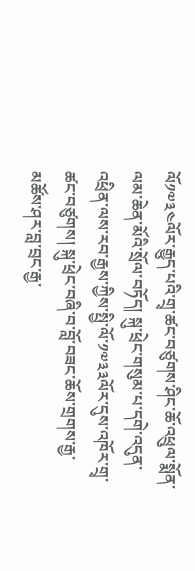ལོ༡༧༣༤ལོར་རྒྱུད་པའི་གྲྭ་ཚང་བཙུགས་ཤིང་ཆོ་འཕྲུལ་སྨོན་ལམ་ཆེན་མོའི་སྲོལ་བཏོད། སྐུ་ཕྲེང་གསུམ་པ་དགེ་འདུན་འཕྲིན་ལས་རབ་རྒྱས་ཀྱིས་སྤྱི་ལོ་༡༧༣༣ལོར་དུས་འཁོར་གྲྭ་ཚང་བཙུགས། སྐུ་ཕྲེང་བཞི་བ་བློ་བཟང་ཆོས་གྲགས་རྒྱ་མཚོས་ཤར་བླ་བྲང་རྒྱ་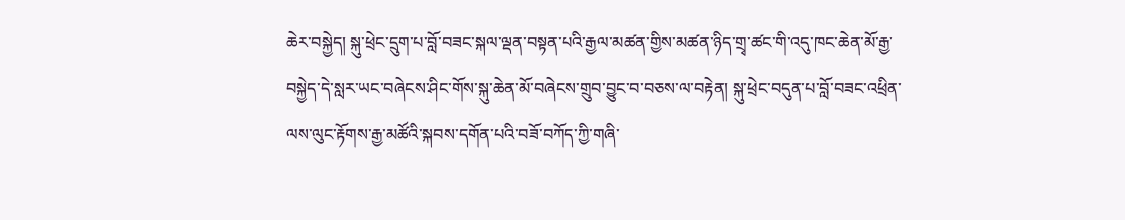ཆེར་བསྐྱེད། སྐུ་ཕྲེང་དྲུག་པ་བློ་བཟང་སྐལ་ལྡན་བསྟན་པའི་རྒྱལ་མཚན་གྱིས་མཚན་ཉིད་གྲྭ་ཚང་གི་འདུ་ཁང་ཆེན་མོ་རྒྱ་བསྐྱེད་དེ་སླར་ཡང་བཞེངས་ཤིང་གོས་སྐུ་ཆེན་མོ་བཞེངས་གྲུབ་བྱུང་བ་བཅས་ལ་བརྟེན། སྐུ་ཕྲེང་བདུན་པ་བློ་བཟང་འཕྲིན་ལས་ལུང་རྟོགས་རྒྱ་མཚོའི་སྐབས་དགོན་པའི་བཟོ་བཀོད་ཀྱི་གཞི་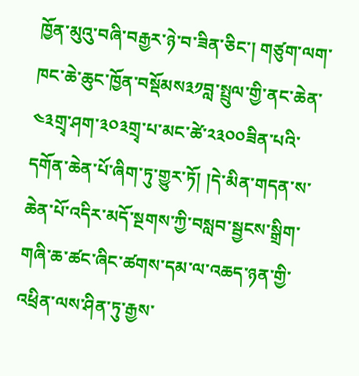ཁྱོན་མུའུ་བཞི་བརྒྱར་ཉེ་བ་ཟིན་ཅིང་། གཙུག་ལག་ཁང་ཆེ་ཆུང་ཁྱོན་བསྡོམས༣༡བླ་སྤྲུལ་གྱི་ནང་ཆེན་༤༣གྲྭ་ཤག་༣༠༣གྲྭ་པ་མང་ཚེ་༢༣༠༠ཟིན་པའི་དགོན་ཆེན་པོ་ཞིག་ཏུ་གྱུར་ཏོ། །དེ་མིན་གདན་ས་ཆེན་པོ་འདིར་མདོ་སྔགས་ཀྱི་བསླབ་སྦྱངས་སྒྲིག་གཞི་ཆ་ཚང་ཞིང་ཚགས་དམ་ལ་འཆད་ཉན་གྱི་འཕྲིན་ལས་ཤིན་ཏུ་རྒྱས་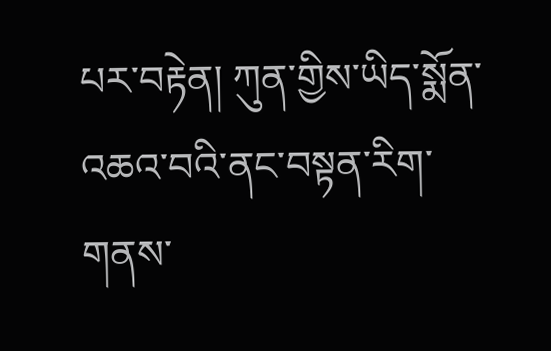པར་བརྟེན། ཀུན་གྱིས་ཡིད་སྨོན་འཆའ་བའི་ནང་བསྟན་རིག་གནས་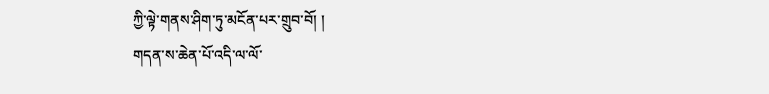ཀྱི་ལྟེ་གནས་ཤིག་ཏུ་མངོན་པར་གྲུབ་བོ། །
གདན་ས་ཆེན་པོ་འདི་ལ་ལོ་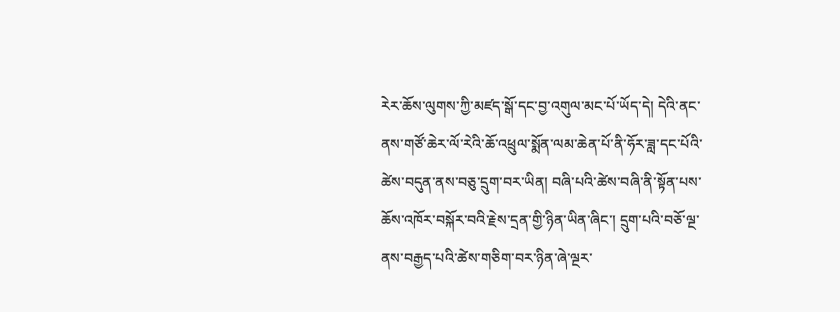རེར་ཆོས་ལུགས་ཀྱི་མཛད་སྒོ་དང་བྱ་འགུལ་མང་པོ་ཡོད་དེ། དེའི་ནང་ནས་གཙོ་ཆེར་ལོ་རེའི་ཆོ་འཕྲུལ་སྨོན་ལམ་ཆེན་པོ་ནི་ཧོར་ཟླ་དང་པོའི་ཚེས་བདུན་ནས་བཅུ་དྲུག་བར་ཡིན། བཞི་པའི་ཚེས་བཞི་ནི་སྟོན་པས་ཆོས་འཁོར་བསྐོར་བའི་རྗེས་དྲན་གྱི་ཉིན་ཡིན་ཞིང་། དྲུག་པའི་བཅོ་ལྔ་ནས་བརྒྱད་པའི་ཚེས་གཅིག་བར་ཉིན་ཞེ་ལྔར་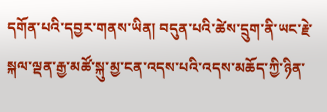དགོན་པའི་དབྱར་གནས་ཡིན། བདུན་པའི་ཚེས་དྲུག་ནི་ཡང་རྗེ་སྐལ་ལྡན་རྒྱ་མཚོ་སྐུ་མྱ་ངན་འདས་པའི་འདས་མཆོད་ཀྱི་ཉིན་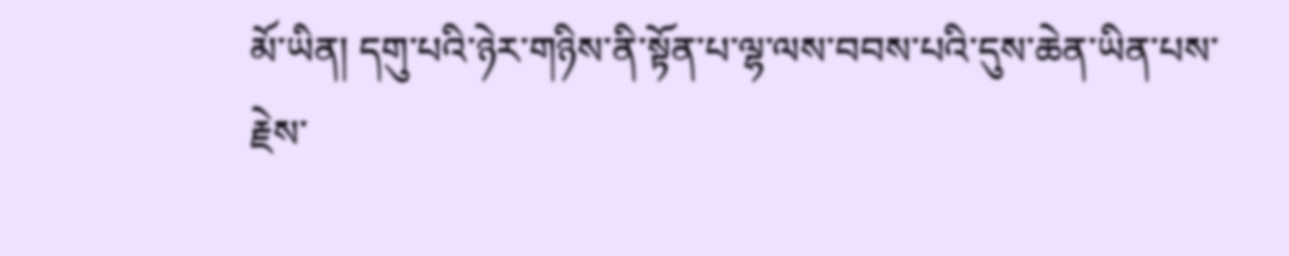མོ་ཡིན། དགུ་པའི་ཉེར་གཉིས་ནི་སྟོན་པ་ལྷ་ལས་བབས་པའི་དུས་ཆེན་ཡིན་པས་རྗེས་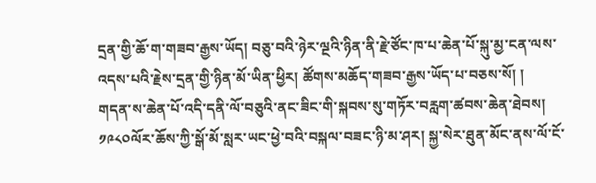དྲན་གྱི་ཆོ་ག་གཟབ་རྒྱས་ཡོད། བཅུ་བའི་ཉེར་ལྔའི་ཉིན་ནི་རྗེ་ཙོང་ཁ་པ་ཆེན་པོ་སྐུ་མྱ་ངན་ལས་འདས་པའི་རྗེས་དྲན་གྱི་ཉིན་མོ་ཡིན་ཕྱིར། ཚོགས་མཆོད་གཟབ་རྒྱས་ཡོད་པ་བཅས་སོ། །
གདན་ས་ཆེན་པོ་འདི་དནི་ལོ་བཅུའི་ནང་ཟིང་གི་སྐབས་སུ་གཏོར་བརླག་ཚབས་ཆེན་ཐེབས། ༡༩༨༠ལོར་ཆོས་ཀྱི་སྒོ་མོ་སླར་ཡང་ཕྱེ་བའི་བསྐལ་བཟང་ཉི་མ་ཤར། སྐྱ་སེར་ཐུན་མོང་ནས་ལོ་ངོ་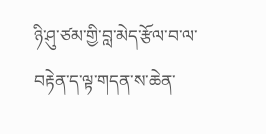ཉི་ཤུ་ཙམ་གྱི་བླ་མེད་རྩོལ་བ་ལ་བརྟེན་ད་ལྟ་གདན་ས་ཆེན་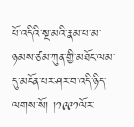པོ་འདིའི་སྔ་མའི་རྣམ་པ་མ་ཉམས་ཙམ་ཀུན་གྱི་མཐོང་ལམ་དུ་མངོན་པར་ཤར་བ་འདི་ཉིད་ལགས་སོ། །༡༩༩༡ལོར་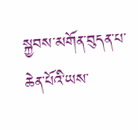སྐྱབས་མགོན་བུདན་པ་ཆེན་པོའི་ཡས་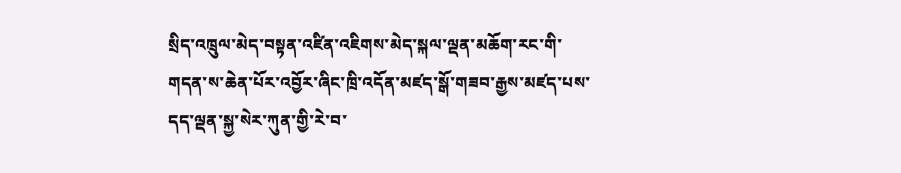སྲིད་འཁྲུལ་མེད་བསྟན་འཛིན་འཇིགས་མེད་སྐལ་ལྡན་མཆོག་རང་གི་གདན་ས་ཆེན་པོར་འབྱོར་ཞིང་ཁྲི་འདོན་མཛད་སྒོ་གཟབ་རྒྱས་མཛད་པས་དད་ལྡན་སྐྱ་སེར་ཀུན་གྱི་རེ་བ་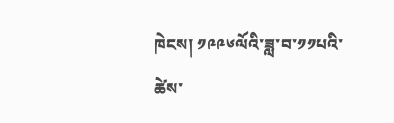ཁེངས། ༡༩༩༦ལོའི་ཟླ་བ་༡༡པའི་ཚེས་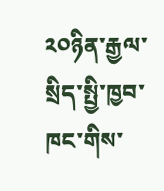༢༠ཉིན་རྒྱལ་སྲིད་སྤྱི་ཁྱབ་ཁང་གིས་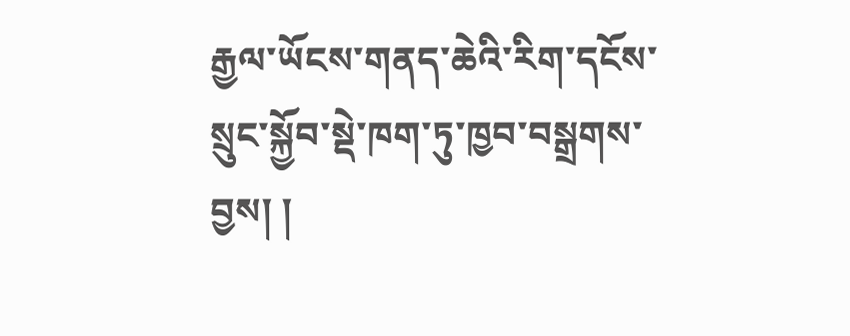རྒྱལ་ཡོངས་གནད་ཆེའི་རིག་དངོས་སྲུང་སྐྱོབ་སྡེ་ཁག་ཏུ་ཁྱབ་བསྒྲགས་བྱས། །